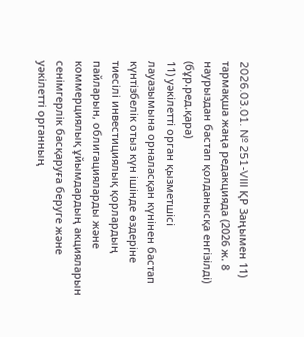2026.03.01. № 251-VIII ҚР Заңымен 11) тармақша жаңа редакцияда (2026 ж. 8 наурыздан бастап қолданысқа енгізілді) (бұр.ред.қара)
11) уәкілетті орган қызметшісі лауазымына орналасқан күнінен бастап күнтізбелік отыз күн ішінде өздеріне тиесілі инвестициялық қорлардың пайларын, облигацияларды және коммерциялық ұйымдардың акцияларын сенімгерлік басқаруға беруге және уәкілетті органның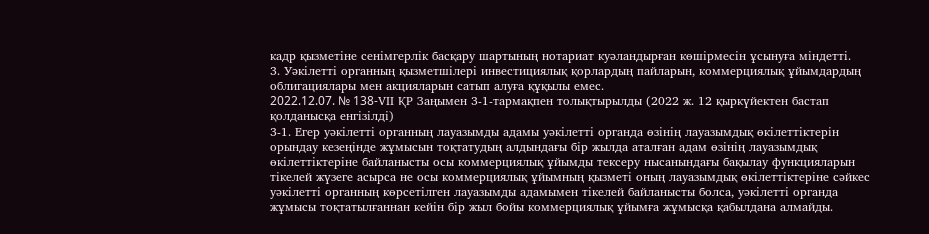кадр қызметіне сенімгерлік басқару шартының нотариат куәландырған көшірмесін ұсынуға міндетті.
3. Уәкілетті органның қызметшілері инвестициялық қорлардың пайларын, коммерциялық ұйымдардың облигациялары мен акцияларын сатып алуға құқылы емес.
2022.12.07. № 138-VІІ ҚР Заңымен 3-1-тармақпен толықтырылды (2022 ж. 12 қыркүйектен бастап қолданысқа енгізілді)
3-1. Егер уәкілетті органның лауазымды адамы уәкілетті органда өзінің лауазымдық өкілеттіктерін орындау кезеңінде жұмысын тоқтатудың алдындағы бір жылда аталған адам өзінің лауазымдық өкілеттіктеріне байланысты осы коммерциялық ұйымды тексеру нысанындағы бақылау функцияларын тікелей жүзеге асырса не осы коммерциялық ұйымның қызметі оның лауазымдық өкілеттіктеріне сәйкес уәкілетті органның көрсетілген лауазымды адамымен тікелей байланысты болса, уәкілетті органда жұмысы тоқтатылғаннан кейін бір жыл бойы коммерциялық ұйымға жұмысқа қабылдана алмайды.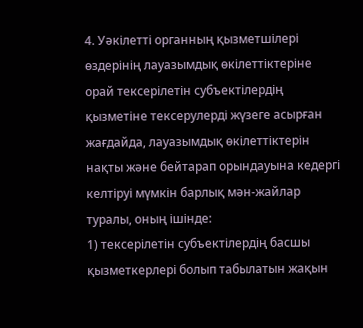4. Уәкілетті органның қызметшілері өздерінің лауазымдық өкілеттіктеріне орай тексерілетін субъектілердің қызметіне тексерулерді жүзеге асырған жағдайда, лауазымдық өкілеттіктерін нақты және бейтарап орындауына кедергі келтіруі мүмкін барлық мән-жайлар туралы, оның ішінде:
1) тексерілетін субъектілердің басшы қызметкерлері болып табылатын жақын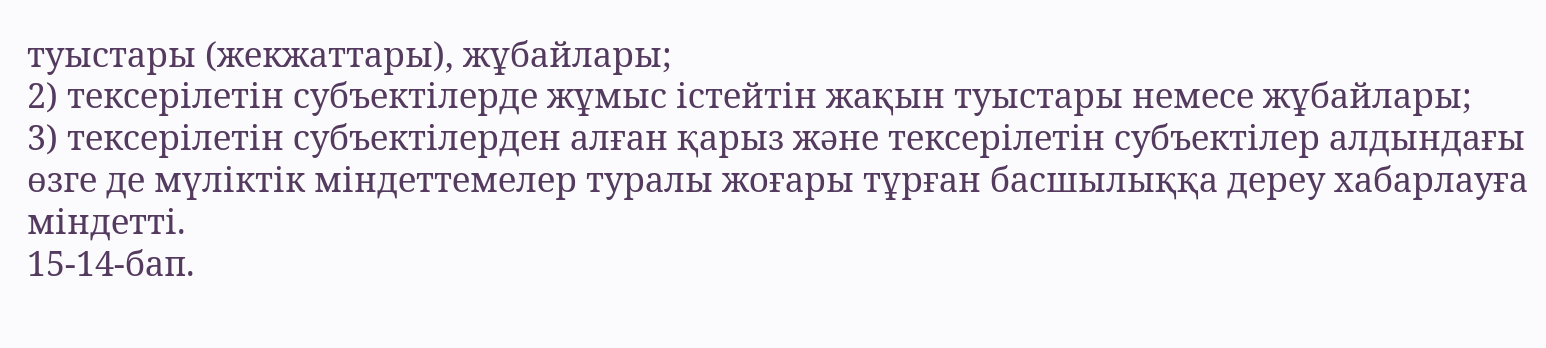туыстары (жекжаттары), жұбайлары;
2) тексерілетін субъектілерде жұмыс істейтін жақын туыстары немесе жұбайлары;
3) тексерілетін субъектілерден алған қарыз және тексерілетін субъектілер алдындағы өзге де мүліктік міндеттемелер туралы жоғары тұрған басшылыққа дереу хабарлауға міндетті.
15-14-бап.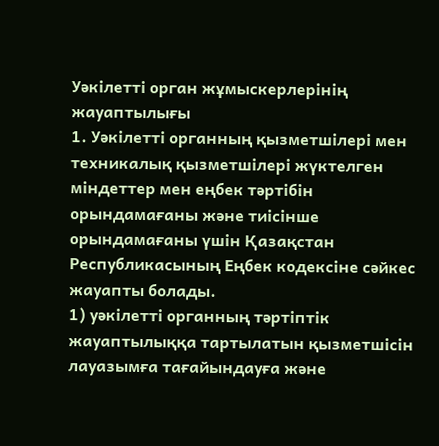Уәкілетті орган жұмыскерлерінің жауаптылығы
1. Уәкілетті органның қызметшілері мен техникалық қызметшілері жүктелген міндеттер мен еңбек тәртібін орындамағаны және тиісінше орындамағаны үшін Қазақстан Республикасының Еңбек кодексіне сәйкес жауапты болады.
1) уәкілетті органның тәртіптік жауаптылыққа тартылатын қызметшісін лауазымға тағайындауға және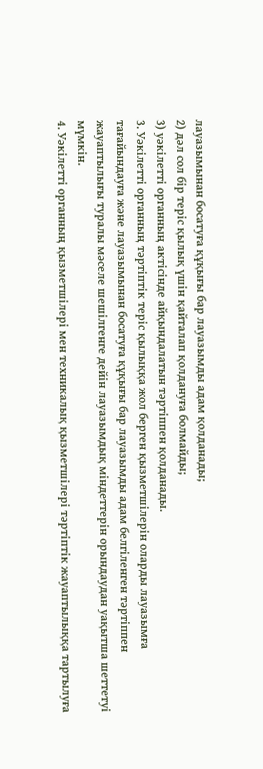лауазымынан босатуға құқығы бар лауазымды адам қолданады;
2) дәл сол бір теріс қылық үшін қайталап қолдануға болмайды;
3) уәкілетті органның актісінде айқындалатын тәртіппен қолданады.
3. Уәкілетті органның тәртіптік теріс қылыққа жол берген қызметшілерін оларды лауазымға тағайындауға және лауазымынан босатуға құқығы бар лауазымды адам белгіленген тәртіппен жауаптылығы туралы мәселе шешілгенге дейін лауазымдық міндеттерін орындаудан уақытша шеттетуі мүмкін.
4. Уәкілетті органның қызметшілері мен техникалық қызметшілері тәртіптік жауаптылыққа тартылуға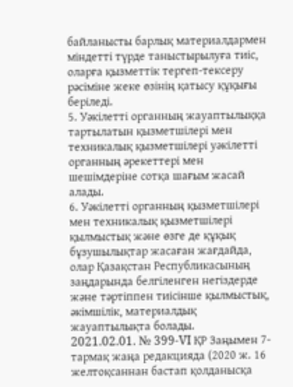байланысты барлық материалдармен міндетті түрде таныстырылуға тиіс, оларға қызметтік тергеп-тексеру рәсіміне жеке өзінің қатысу құқығы беріледі.
5. Уәкілетті органның жауаптылыққа тартылатын қызметшілері мен техникалық қызметшілері уәкілетті органның әрекеттері мен шешімдеріне сотқа шағым жасай алады.
6. Уәкілетті органның қызметшілері мен техникалық қызметшілері қылмыстық және өзге де құқық бұзушылықтар жасаған жағдайда, олар Қазақстан Республикасының заңдарында белгіленген негіздерде және тәртіппен тиісінше қылмыстық, әкімшілік, материалдық жауаптылықта болады.
2021.02.01. № 399-VI ҚР Заңымен 7-тармақ жаңа редакцияда (2020 ж. 16 желтоқсаннан бастап қолданысқа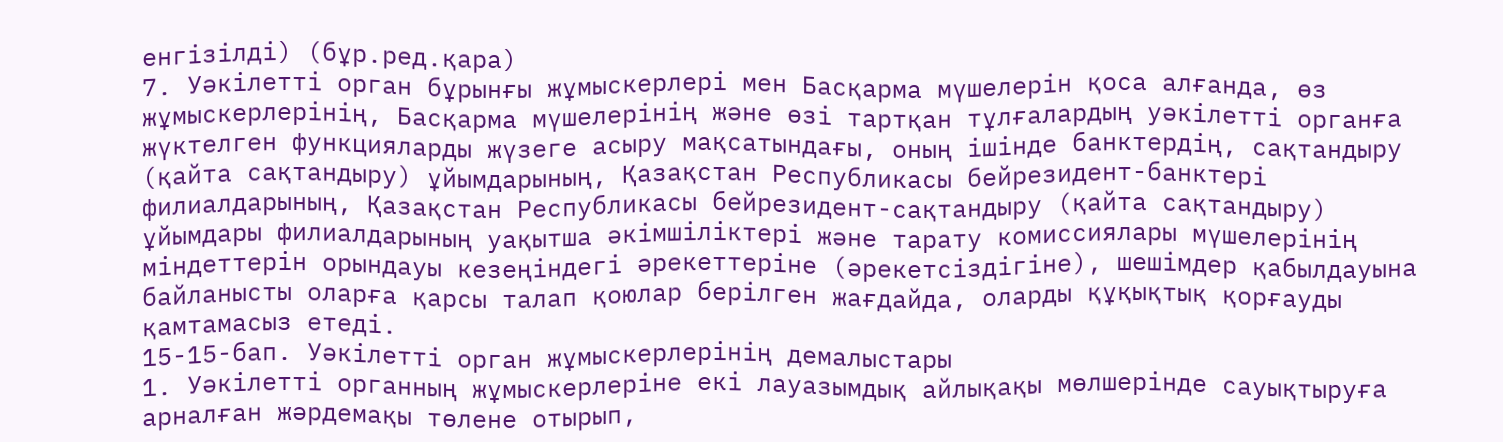енгізілді) (бұр.ред.қара)
7. Уәкілетті орган бұрынғы жұмыскерлері мен Басқарма мүшелерін қоса алғанда, өз жұмыскерлерінің, Басқарма мүшелерiнің және өзі тартқан тұлғалардың уәкілетті органға жүктелген функцияларды жүзеге асыру мақсатындағы, оның ішінде банктердің, сақтандыру (қайта сақтандыру) ұйымдарының, Қазақстан Республикасы бейрезидент-банктері филиалдарының, Қазақстан Республикасы бейрезидент-сақтандыру (қайта сақтандыру) ұйымдары филиалдарының уақытша әкімшіліктері және тарату комиссиялары мүшелерінің міндеттерін орындауы кезеңіндегі әрекеттеріне (әрекетсіздігіне), шешімдер қабылдауына байланысты оларға қарсы талап қоюлар берілген жағдайда, оларды құқықтық қорғауды қамтамасыз етеді.
15-15-бап. Уәкілетті орган жұмыскерлерінің демалыстары
1. Уәкілетті органның жұмыскерлеріне екі лауазымдық айлықақы мөлшерінде сауықтыруға арналған жәрдемақы төлене отырып,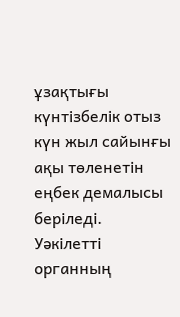ұзақтығы күнтізбелік отыз күн жыл сайынғы ақы төленетін еңбек демалысы беріледі.
Уәкілетті органның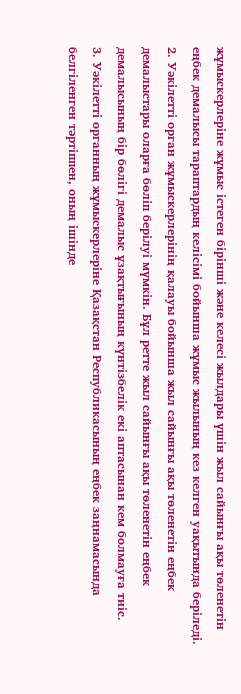жұмыскерлеріне жұмыс істеген бірінші және келесі жылдары үшін жыл сайынғы ақы төленетін еңбек демалысы тараптардың келісімі бойынша жұмыс жылының кез келген уақытында беріледі.
2. Уәкілетті орган жұмыскерлерінің қалауы бойынша жыл сайынғы ақы төленетін еңбек демалыстары оларға бөліп берілуі мүмкін. Бұл ретте жыл сайынғы ақы төленетін еңбек демалысының бір бөлігі демалыс ұзақтығының күнтізбелік екі аптасынан кем болмауға тиіс.
3. Уәкілетті органның жұмыскерлеріне Қазақстан Республикасының еңбек заңнамасында белгіленген тәртіппен, оның ішінде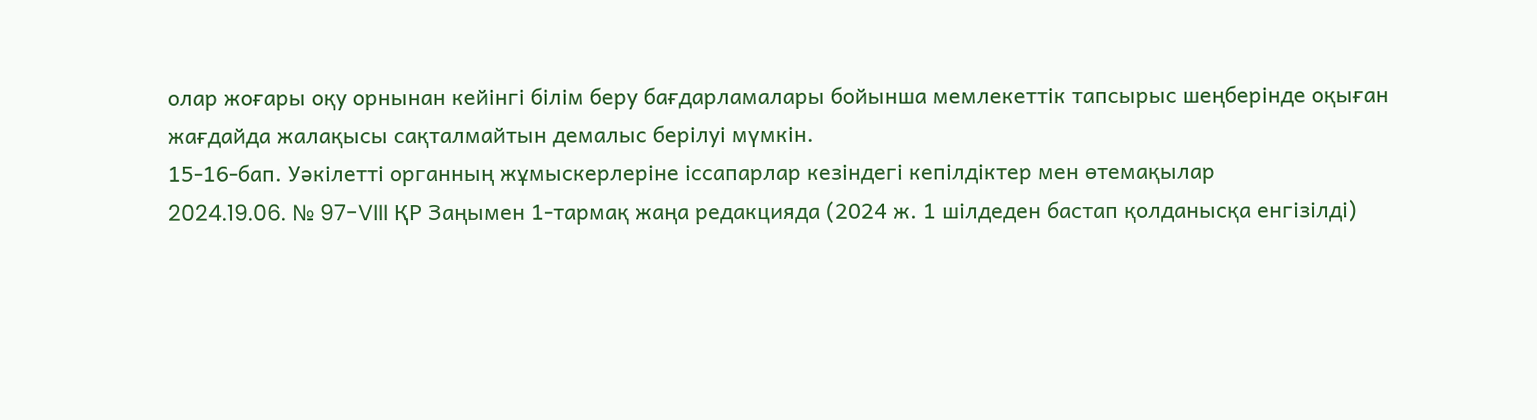олар жоғары оқу орнынан кейінгі білім беру бағдарламалары бойынша мемлекеттік тапсырыс шеңберінде оқыған жағдайда жалақысы сақталмайтын демалыс берілуі мүмкін.
15-16-бап. Уәкілетті органның жұмыскерлеріне іссапарлар кезіндегі кепілдіктер мен өтемақылар
2024.19.06. № 97-VIII ҚР Заңымен 1-тармақ жаңа редакцияда (2024 ж. 1 шілдеден бастап қолданысқа енгізілді)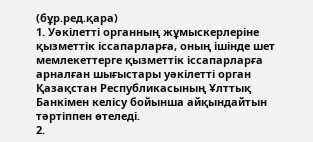(бұр.ред.қара)
1. Уəкілетті органның жұмыскерлеріне қызметтік іссапарларға, оның ішінде шет мемлекеттерге қызметтік іссапарларға арналған шығыстары уəкілетті орган Қазақстан Республикасының Ұлттық Банкімен келісу бойынша айқындайтын тəртіппен өтеледі.
2.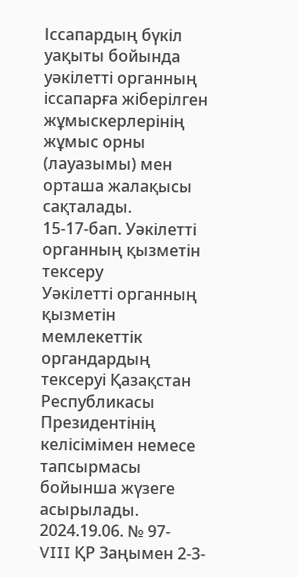Іссапардың бүкіл уақыты бойында уәкілетті органның іссапарға жіберілген жұмыскерлерінің жұмыс орны (лауазымы) мен орташа жалақысы сақталады.
15-17-бап. Уәкілетті органның қызметін тексеру
Уәкілетті органның қызметін мемлекеттік органдардың тексеруі Қазақстан Республикасы Президентінің келісімімен немесе тапсырмасы бойынша жүзеге асырылады.
2024.19.06. № 97-VIII ҚР Заңымен 2-3-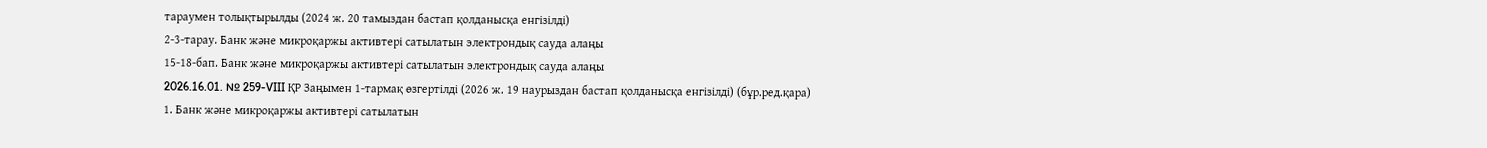тараумен толықтырылды (2024 ж. 20 тамыздан бастап қолданысқа енгізілді)
2-3-тарау. Банк жəне микроқаржы активтері сатылатын электрондық сауда алаңы
15-18-бап. Банк жəне микроқаржы активтері сатылатын электрондық сауда алаңы
2026.16.01. № 259-VIII ҚР Заңымен 1-тармақ өзгертілді (2026 ж. 19 наурыздан бастап қолданысқа енгізілді) (бұр.ред.қара)
1. Банк жəне микроқаржы активтері сатылатын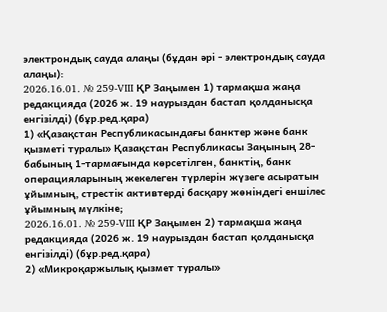электрондық сауда алаңы (бұдан əрі - электрондық сауда алаңы):
2026.16.01. № 259-VIII ҚР Заңымен 1) тармақша жаңа редакцияда (2026 ж. 19 наурыздан бастап қолданысқа енгізілді) (бұр.ред.қара)
1) «Қазақстан Республикасындағы банктер жəне банк қызметі туралы» Қазақстан Республикасы Заңының 28-бабының 1-тармағында көрсетілген, банктің, банк операцияларының жекелеген түрлерін жүзеге асыратын ұйымның, стрестік активтерді басқару жөніндегі еншілес ұйымның мүлкіне;
2026.16.01. № 259-VIII ҚР Заңымен 2) тармақша жаңа редакцияда (2026 ж. 19 наурыздан бастап қолданысқа енгізілді) (бұр.ред.қара)
2) «Микроқаржылық қызмет туралы»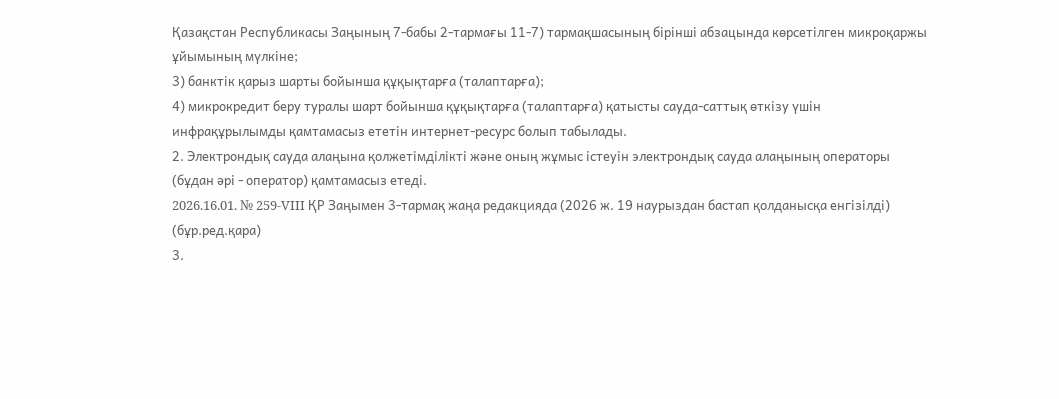Қазақстан Республикасы Заңының 7-бабы 2-тармағы 11-7) тармақшасының бірінші абзацында көрсетілген микроқаржы ұйымының мүлкіне;
3) банктік қарыз шарты бойынша құқықтарға (талаптарға);
4) микрокредит беру туралы шарт бойынша құқықтарға (талаптарға) қатысты сауда-саттық өткізу үшін инфрақұрылымды қамтамасыз ететін интернет-ресурс болып табылады.
2. Электрондық сауда алаңына қолжетімділікті жəне оның жұмыс істеуін электрондық сауда алаңының операторы (бұдан əрі - оператор) қамтамасыз етеді.
2026.16.01. № 259-VIII ҚР Заңымен 3-тармақ жаңа редакцияда (2026 ж. 19 наурыздан бастап қолданысқа енгізілді) (бұр.ред.қара)
3.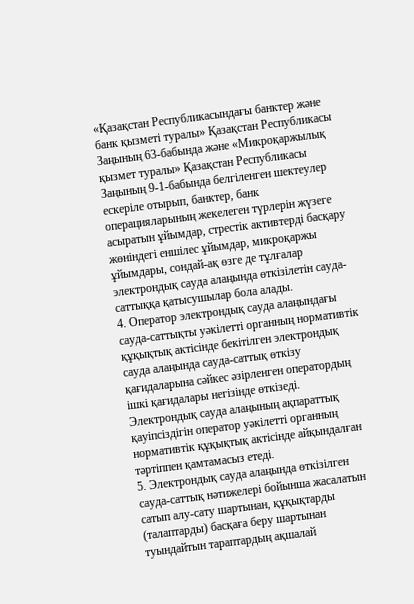«Қазақстан Республикасындағы банктер жəне банк қызметі туралы» Қазақстан Республикасы Заңының 63-бабында жəне «Микроқаржылық қызмет туралы» Қазақстан Республикасы Заңының 9-1-бабында белгіленген шектеулер ескеріле отырып, банктер, банк операцияларының жекелеген түрлерін жүзеге асыратын ұйымдар, стрестік активтерді басқару жөніндегі еншілес ұйымдар, микроқаржы ұйымдары, сондай-ақ өзге де тұлғалар электрондық сауда алаңында өткізілетін сауда-саттыққа қатысушылар бола алады.
4. Оператор электрондық сауда алаңындағы сауда-саттықты уəкілетті органның нормативтік құқықтық актісінде бекітілген электрондық сауда алаңында сауда-саттық өткізу қағидаларына сəйкес əзірленген оператордың ішкі қағидалары негізінде өткізеді.
Электрондық сауда алаңының ақпараттық қауіпсіздігін оператор уəкілетті органның нормативтік құқықтық актісінде айқындалған тəртіппен қамтамасыз етеді.
5. Электрондық сауда алаңында өткізілген сауда-саттық нəтижелері бойынша жасалатын сатып алу-сату шартынан, құқықтарды (талаптарды) басқаға беру шартынан туындайтын тараптардың ақшалай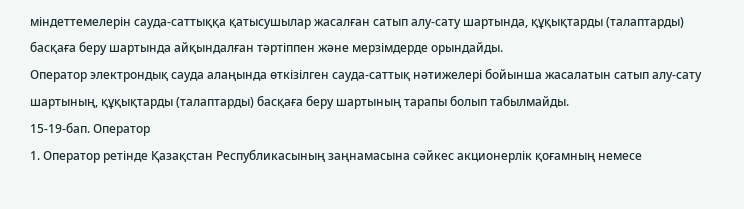міндеттемелерін сауда-саттыққа қатысушылар жасалған сатып алу-сату шартында, құқықтарды (талаптарды) басқаға беру шартында айқындалған тəртіппен жəне мерзімдерде орындайды.
Оператор электрондық сауда алаңында өткізілген сауда-саттық нəтижелері бойынша жасалатын сатып алу-сату шартының, құқықтарды (талаптарды) басқаға беру шартының тарапы болып табылмайды.
15-19-бап. Оператор
1. Оператор ретінде Қазақстан Республикасының заңнамасына сəйкес акционерлік қоғамның немесе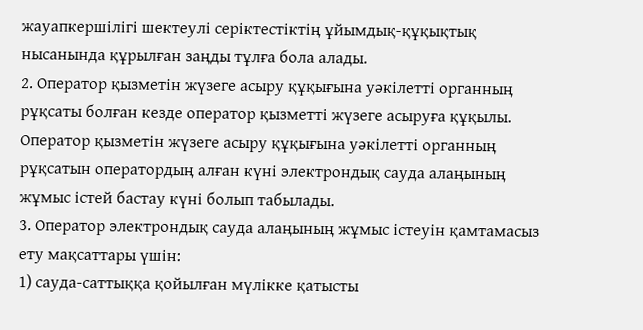жауапкершілігі шектеулі серіктестіктің ұйымдық-құқықтық нысанында құрылған заңды тұлға бола алады.
2. Оператор қызметін жүзеге асыру құқығына уəкілетті органның рұқсаты болған кезде оператор қызметті жүзеге асыруға құқылы. Оператор қызметін жүзеге асыру құқығына уəкілетті органның рұқсатын оператордың алған күні электрондық сауда алаңының жұмыс істей бастау күні болып табылады.
3. Оператор электрондық сауда алаңының жұмыс істеуін қамтамасыз ету мақсаттары үшін:
1) сауда-саттыққа қойылған мүлікке қатысты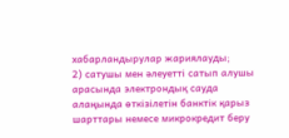хабарландырулар жариялауды;
2) сатушы мен əлеуетті сатып алушы арасында электрондық сауда алаңында өткізілетін банктік қарыз шарттары немесе микрокредит беру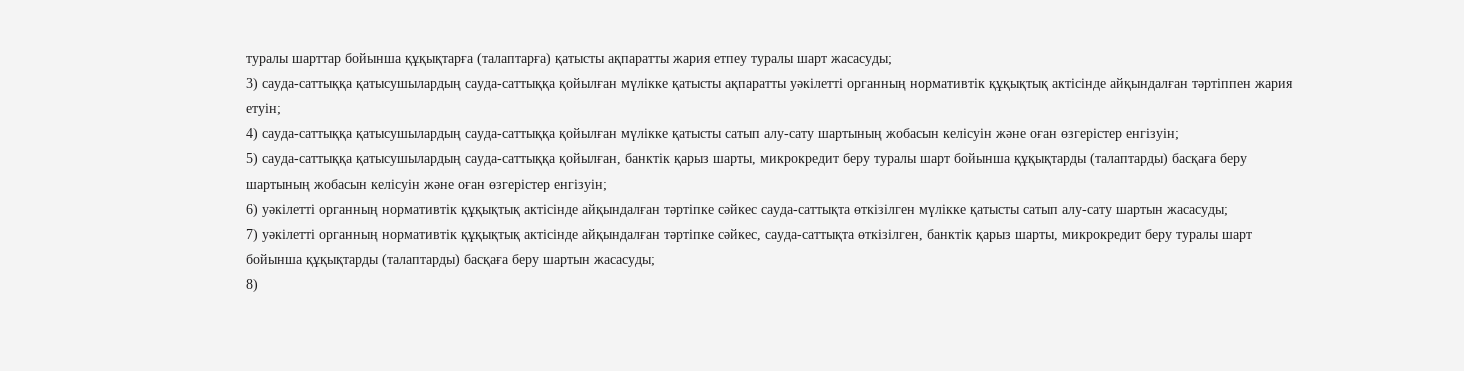туралы шарттар бойынша құқықтарға (талаптарға) қатысты ақпаратты жария етпеу туралы шарт жасасуды;
3) сауда-саттыққа қатысушылардың сауда-саттыққа қойылған мүлікке қатысты ақпаратты уəкілетті органның нормативтік құқықтық актісінде айқындалған тəртіппен жария етуін;
4) сауда-саттыққа қатысушылардың сауда-саттыққа қойылған мүлікке қатысты сатып алу-сату шартының жобасын келісуін жəне оған өзгерістер енгізуін;
5) сауда-саттыққа қатысушылардың сауда-саттыққа қойылған, банктік қарыз шарты, микрокредит беру туралы шарт бойынша құқықтарды (талаптарды) басқаға беру шартының жобасын келісуін жəне оған өзгерістер енгізуін;
6) уəкілетті органның нормативтік құқықтық актісінде айқындалған тəртіпке сəйкес сауда-саттықта өткізілген мүлікке қатысты сатып алу-сату шартын жасасуды;
7) уəкілетті органның нормативтік құқықтық актісінде айқындалған тəртіпке сəйкес, сауда-саттықта өткізілген, банктік қарыз шарты, микрокредит беру туралы шарт бойынша құқықтарды (талаптарды) басқаға беру шартын жасасуды;
8)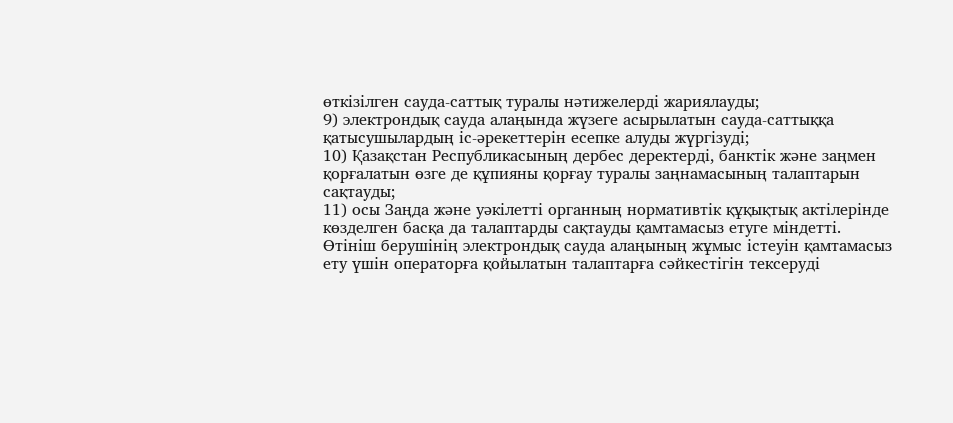өткізілген сауда-саттық туралы нəтижелерді жариялауды;
9) электрондық сауда алаңында жүзеге асырылатын сауда-саттыққа қатысушылардың іс-əрекеттерін есепке алуды жүргізуді;
10) Қазақстан Республикасының дербес деректерді, банктік жəне заңмен қорғалатын өзге де құпияны қорғау туралы заңнамасының талаптарын сақтауды;
11) осы Заңда жəне уəкілетті органның нормативтік құқықтық актілерінде көзделген басқа да талаптарды сақтауды қамтамасыз етуге міндетті.
Өтініш берушінің электрондық сауда алаңының жұмыс істеуін қамтамасыз ету үшін операторға қойылатын талаптарға сəйкестігін тексеруді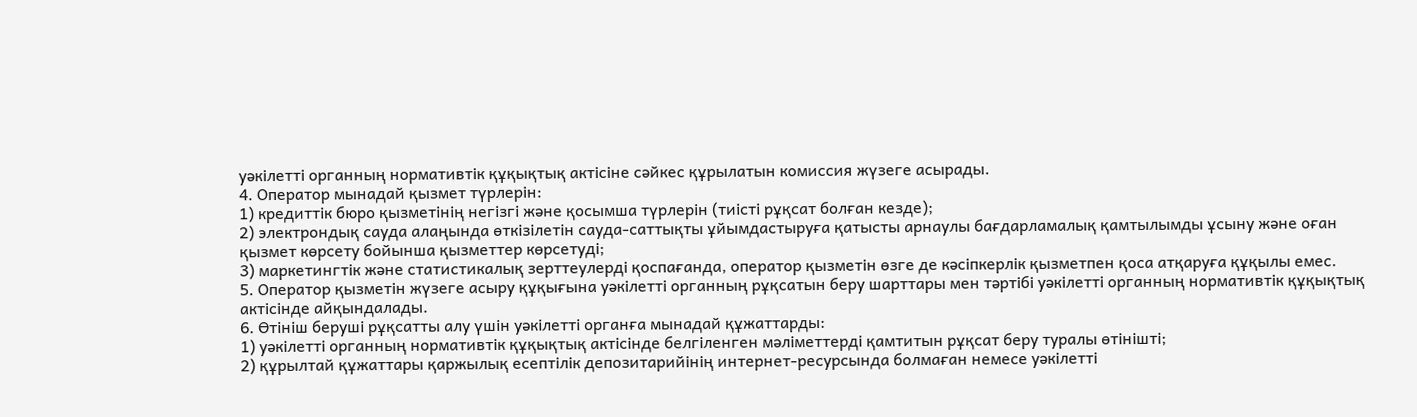уəкілетті органның нормативтік құқықтық актісіне сəйкес құрылатын комиссия жүзеге асырады.
4. Оператор мынадай қызмет түрлерін:
1) кредиттік бюро қызметінің негізгі жəне қосымша түрлерін (тиісті рұқсат болған кезде);
2) электрондық сауда алаңында өткізілетін сауда-саттықты ұйымдастыруға қатысты арнаулы бағдарламалық қамтылымды ұсыну жəне оған қызмет көрсету бойынша қызметтер көрсетуді;
3) маркетингтік жəне статистикалық зерттеулерді қоспағанда, оператор қызметін өзге де кəсіпкерлік қызметпен қоса атқаруға құқылы емес.
5. Оператор қызметін жүзеге асыру құқығына уəкілетті органның рұқсатын беру шарттары мен тəртібі уəкілетті органның нормативтік құқықтық актісінде айқындалады.
6. Өтініш беруші рұқсатты алу үшін уəкілетті органға мынадай құжаттарды:
1) уəкілетті органның нормативтік құқықтық актісінде белгіленген мəліметтерді қамтитын рұқсат беру туралы өтінішті;
2) құрылтай құжаттары қаржылық есептілік депозитарийінің интернет-ресурсында болмаған немесе уəкілетті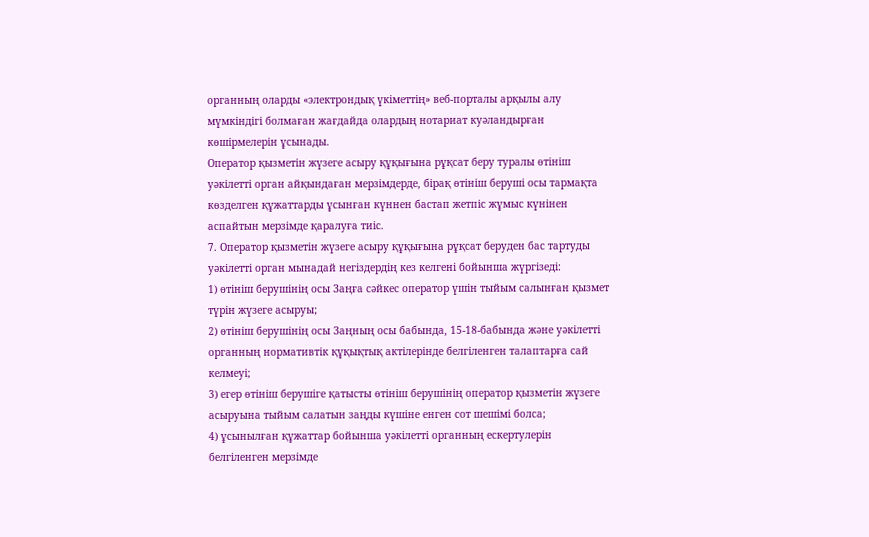органның оларды «электрондық үкіметтің» веб-порталы арқылы алу мүмкіндігі болмаған жағдайда олардың нотариат куəландырған көшірмелерін ұсынады.
Оператор қызметін жүзеге асыру құқығына рұқсат беру туралы өтініш уəкілетті орган айқындаған мерзімдерде, бірақ өтініш беруші осы тармақта көзделген құжаттарды ұсынған күннен бастап жетпіс жұмыс күнінен аспайтын мерзімде қаралуға тиіс.
7. Оператор қызметін жүзеге асыру құқығына рұқсат беруден бас тартуды уəкілетті орган мынадай негіздердің кез келгені бойынша жүргізеді:
1) өтініш берушінің осы Заңға сəйкес оператор үшін тыйым салынған қызмет түрін жүзеге асыруы;
2) өтініш берушінің осы Заңның осы бабында, 15-18-бабында жəне уəкілетті органның нормативтік құқықтық актілерінде белгіленген талаптарға сай келмеуі;
3) егер өтініш берушіге қатысты өтініш берушінің оператор қызметін жүзеге асыруына тыйым салатын заңды күшіне енген сот шешімі болса;
4) ұсынылған құжаттар бойынша уəкілетті органның ескертулерін белгіленген мерзімде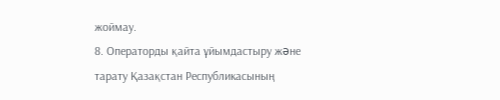жоймау.
8. Операторды қайта ұйымдастыру жəне тарату Қазақстан Республикасының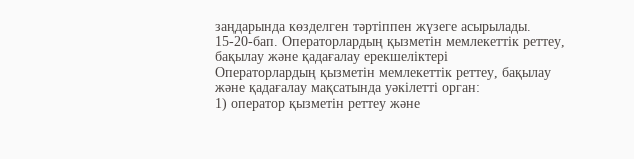заңдарында көзделген тəртіппен жүзеге асырылады.
15-20-бап. Операторлардың қызметін мемлекеттік реттеу, бақылау жəне қадағалау ерекшеліктері
Операторлардың қызметін мемлекеттік реттеу, бақылау жəне қадағалау мақсатында уəкілетті орган:
1) оператор қызметін реттеу жəне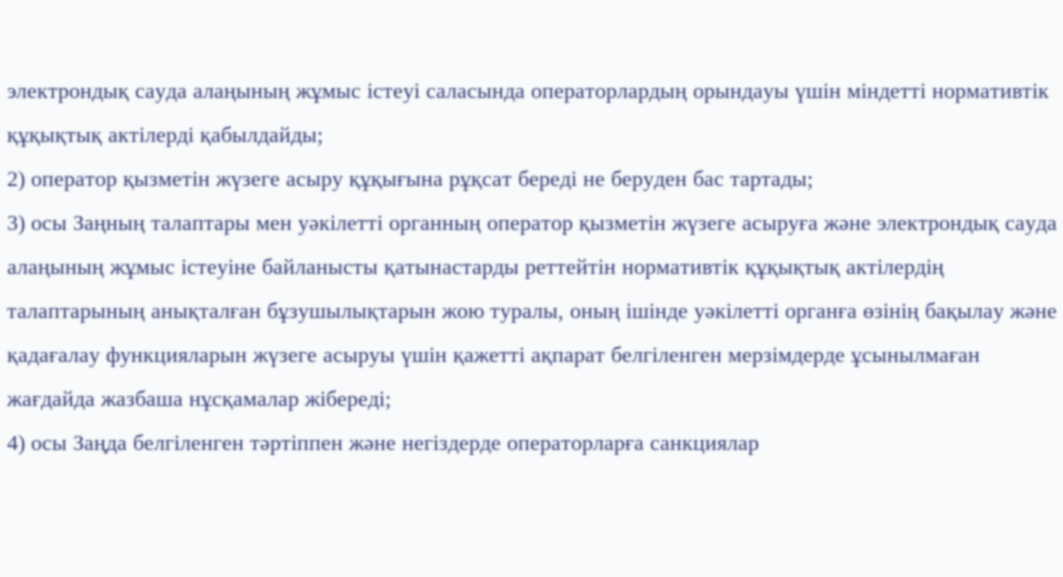электрондық сауда алаңының жұмыс істеуі саласында операторлардың орындауы үшін міндетті нормативтік құқықтық актілерді қабылдайды;
2) оператор қызметін жүзеге асыру құқығына рұқсат береді не беруден бас тартады;
3) осы Заңның талаптары мен уəкілетті органның оператор қызметін жүзеге асыруға жəне электрондық сауда алаңының жұмыс істеуіне байланысты қатынастарды реттейтін нормативтік құқықтық актілердің талаптарының анықталған бұзушылықтарын жою туралы, оның ішінде уəкілетті органға өзінің бақылау жəне қадағалау функцияларын жүзеге асыруы үшін қажетті ақпарат белгіленген мерзімдерде ұсынылмаған жағдайда жазбаша нұсқамалар жібереді;
4) осы Заңда белгіленген тəртіппен жəне негіздерде операторларға санкциялар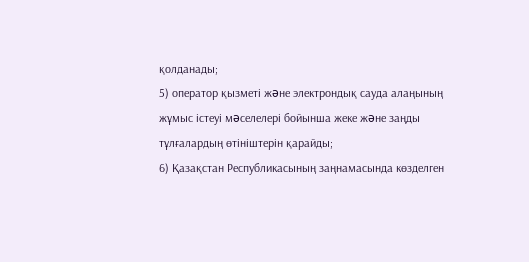қолданады;
5) оператор қызметі жəне электрондық сауда алаңының жұмыс істеуі мəселелері бойынша жеке жəне заңды тұлғалардың өтініштерін қарайды;
6) Қазақстан Республикасының заңнамасында көзделген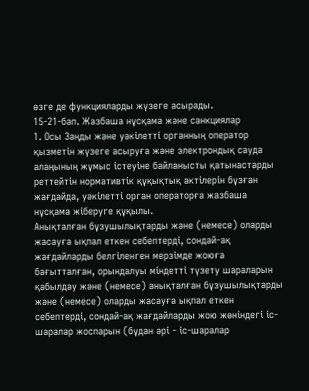өзге де функцияларды жүзеге асырады.
15-21-бап. Жазбаша нұсқама жəне санкциялар
1. Осы Заңды жəне уəкілетті органның оператор қызметін жүзеге асыруға жəне электрондық сауда алаңының жұмыс істеуіне байланысты қатынастарды реттейтін нормативтік құқықтық актілерін бұзған жағдайда, уəкілетті орган операторға жазбаша нұсқама жіберуге құқылы.
Анықталған бұзушылықтарды жəне (немесе) оларды жасауға ықпал еткен себептерді, сондай-ақ жағдайларды белгіленген мерзімде жоюға бағытталған, орындалуы міндетті түзету шараларын қабылдау жəне (немесе) анықталған бұзушылықтарды жəне (немесе) оларды жасауға ықпал еткен себептерді, сондай-ақ жағдайларды жою жөніндегі іс-шаралар жоспарын (бұдан əрі - іс-шаралар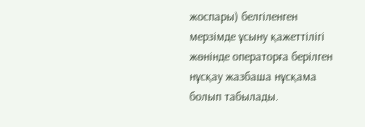жоспары) белгіленген мерзімде ұсыну қажеттілігі жөнінде операторға берілген нұсқау жазбаша нұсқама болып табылады.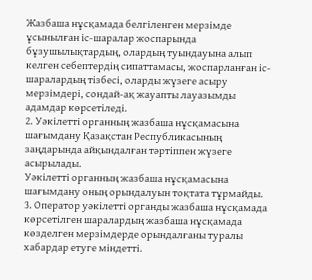Жазбаша нұсқамада белгіленген мерзімде ұсынылған іс-шаралар жоспарында бұзушылықтардың, олардың туындауына алып келген себептердің сипаттамасы, жоспарланған іс-шаралардың тізбесі, оларды жүзеге асыру мерзімдері, сондай-ақ жауапты лауазымды адамдар көрсетіледі.
2. Уəкілетті органның жазбаша нұсқамасына шағымдану Қазақстан Республикасының заңдарында айқындалған тəртіппен жүзеге асырылады.
Уəкілетті органның жазбаша нұсқамасына шағымдану оның орындалуын тоқтата тұрмайды.
3. Оператор уəкілетті органды жазбаша нұсқамада көрсетілген шаралардың жазбаша нұсқамада көзделген мерзімдерде орындалғаны туралы хабардар етуге міндетті.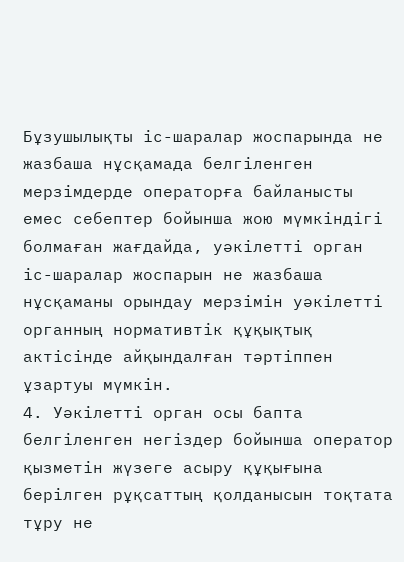Бұзушылықты іс-шаралар жоспарында не жазбаша нұсқамада белгіленген мерзімдерде операторға байланысты емес себептер бойынша жою мүмкіндігі болмаған жағдайда, уəкілетті орган іс-шаралар жоспарын не жазбаша нұсқаманы орындау мерзімін уəкілетті органның нормативтік құқықтық актісінде айқындалған тəртіппен ұзартуы мүмкін.
4. Уəкілетті орган осы бапта белгіленген негіздер бойынша оператор қызметін жүзеге асыру құқығына берілген рұқсаттың қолданысын тоқтата тұру не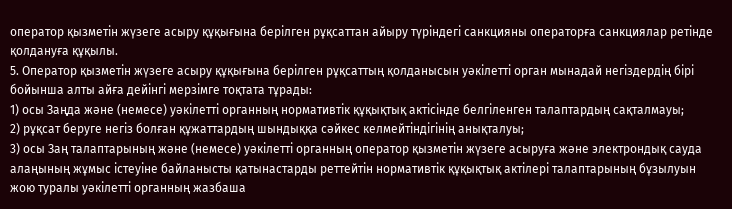оператор қызметін жүзеге асыру құқығына берілген рұқсаттан айыру түріндегі санкцияны операторға санкциялар ретінде қолдануға құқылы.
5. Оператор қызметін жүзеге асыру құқығына берілген рұқсаттың қолданысын уəкілетті орган мынадай негіздердің бірі бойынша алты айға дейінгі мерзімге тоқтата тұрады:
1) осы Заңда жəне (немесе) уəкілетті органның нормативтік құқықтық актісінде белгіленген талаптардың сақталмауы;
2) рұқсат беруге негіз болған құжаттардың шындыққа сəйкес келмейтіндігінің анықталуы;
3) осы Заң талаптарының жəне (немесе) уəкілетті органның оператор қызметін жүзеге асыруға жəне электрондық сауда алаңының жұмыс істеуіне байланысты қатынастарды реттейтін нормативтік құқықтық актілері талаптарының бұзылуын жою туралы уəкілетті органның жазбаша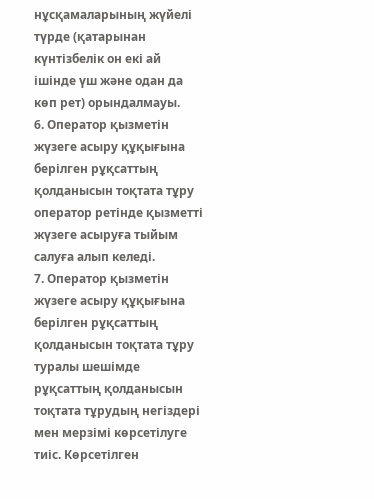нұсқамаларының жүйелі түрде (қатарынан күнтізбелік он екі ай ішінде үш жəне одан да көп рет) орындалмауы.
6. Оператор қызметін жүзеге асыру құқығына берілген рұқсаттың қолданысын тоқтата тұру оператор ретінде қызметті жүзеге асыруға тыйым салуға алып келеді.
7. Оператор қызметін жүзеге асыру құқығына берілген рұқсаттың қолданысын тоқтата тұру туралы шешімде рұқсаттың қолданысын тоқтата тұрудың негіздері мен мерзімі көрсетілуге тиіс. Көрсетілген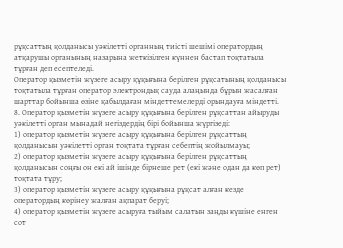рұқсаттың қолданысы уəкілетті органның тиісті шешімі оператордың атқарушы органының назарына жеткізілген күннен бастап тоқтатыла тұрған деп есептеледі.
Оператор қызметін жүзеге асыру құқығына берілген рұқсатының қолданысы тоқтатыла тұрған оператор электрондық сауда алаңында бұрын жасалған шарттар бойынша өзіне қабылдаған міндеттемелерді орындауға міндетті.
8. Оператор қызметін жүзеге асыру құқығына берілген рұқсаттан айыруды уəкілетті орган мынадай негіздердің бірі бойынша жүргізеді:
1) оператор қызметін жүзеге асыру құқығына берілген рұқсаттың қолданысын уəкілетті орган тоқтата тұрған себептің жойылмауы;
2) оператор қызметін жүзеге асыру құқығына берілген рұқсаттың қолданысын соңғы он екі ай ішінде бірнеше рет (екі жəне одан да көп рет) тоқтата тұру;
3) оператор қызметін жүзеге асыру құқығына рұқсат алған кезде оператордың көрінеу жалған ақпарат беруі;
4) оператор қызметін жүзеге асыруға тыйым салатын заңды күшіне енген сот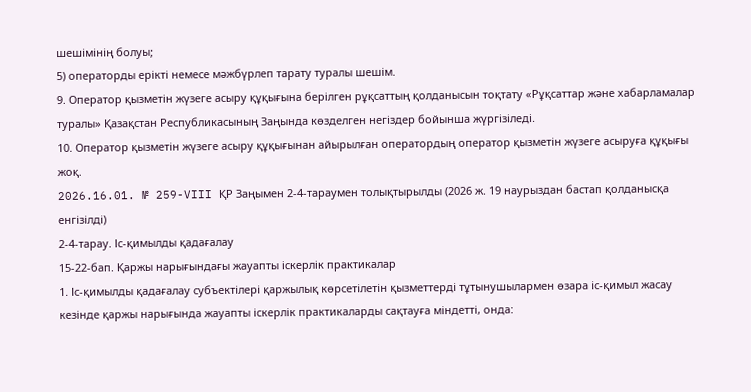шешімінің болуы;
5) операторды ерікті немесе мəжбүрлеп тарату туралы шешім.
9. Оператор қызметін жүзеге асыру құқығына берілген рұқсаттың қолданысын тоқтату «Рұқсаттар жəне хабарламалар туралы» Қазақстан Республикасының Заңында көзделген негіздер бойынша жүргізіледі.
10. Оператор қызметін жүзеге асыру құқығынан айырылған оператордың оператор қызметін жүзеге асыруға құқығы жоқ.
2026.16.01. № 259-VIII ҚР Заңымен 2-4-тараумен толықтырылды (2026 ж. 19 наурыздан бастап қолданысқа енгізілді)
2-4-тарау. Іс-қимылды қадағалау
15-22-бап. Қаржы нарығындағы жауапты іскерлік практикалар
1. Іс-қимылды қадағалау субъектілері қаржылық көрсетілетін қызметтерді тұтынушылармен өзара іс-қимыл жасау кезінде қаржы нарығында жауапты іскерлік практикаларды сақтауға міндетті, онда: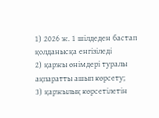1) 2026 ж. 1 шілдеден бастап қолданысқа енгізіледі
2) қаржы өнімдері туралы ақпаратты ашып көрсету;
3) қаржылық көрсетілетін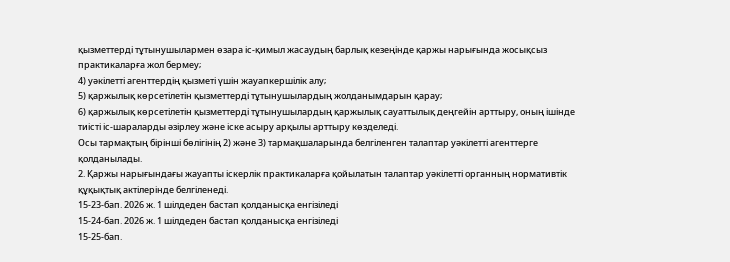қызметтерді тұтынушылармен өзара іс-қимыл жасаудың барлық кезеңінде қаржы нарығында жосықсыз практикаларға жол бермеу;
4) уəкілетті агенттердің қызметі үшін жауапкершілік алу;
5) қаржылық көрсетілетін қызметтерді тұтынушылардың жолданымдарын қарау;
6) қаржылық көрсетілетін қызметтерді тұтынушылардың қаржылық сауаттылық деңгейін арттыру, оның ішінде тиісті іс-шараларды əзірлеу жəне іске асыру арқылы арттыру көзделеді.
Осы тармақтың бірінші бөлігінің 2) жəне 3) тармақшаларында белгіленген талаптар уəкілетті агенттерге қолданылады.
2. Қаржы нарығындағы жауапты іскерлік практикаларға қойылатын талаптар уəкілетті органның нормативтік құқықтық актілерінде белгіленеді.
15-23-бап. 2026 ж. 1 шілдеден бастап қолданысқа енгізіледі
15-24-бап. 2026 ж. 1 шілдеден бастап қолданысқа енгізіледі
15-25-бап.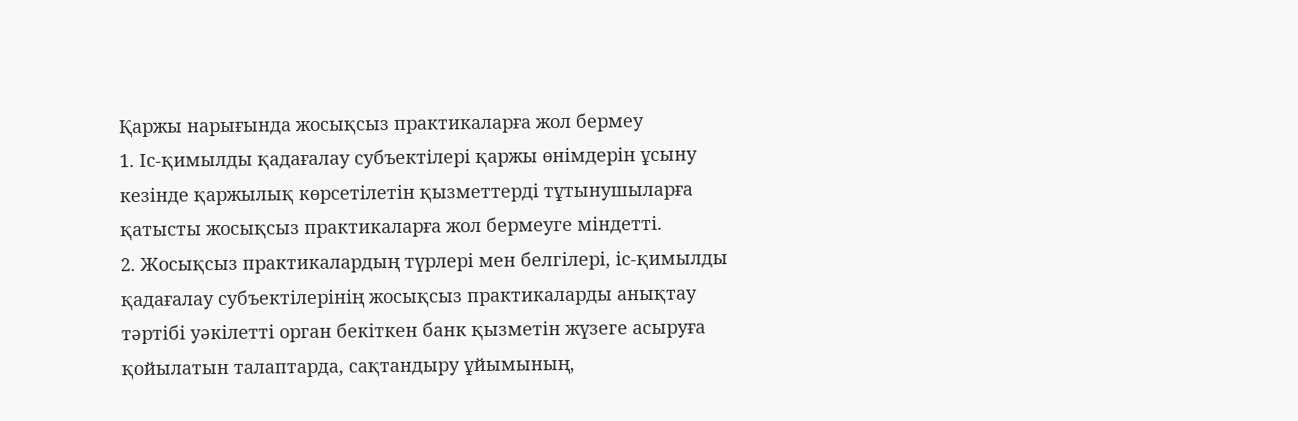Қаржы нарығында жосықсыз практикаларға жол бермеу
1. Іс-қимылды қадағалау субъектілері қаржы өнімдерін ұсыну кезінде қаржылық көрсетілетін қызметтерді тұтынушыларға қатысты жосықсыз практикаларға жол бермеуге міндетті.
2. Жосықсыз практикалардың түрлері мен белгілері, іс-қимылды қадағалау субъектілерінің жосықсыз практикаларды анықтау тəртібі уəкілетті орган бекіткен банк қызметін жүзеге асыруға қойылатын талаптарда, сақтандыру ұйымының,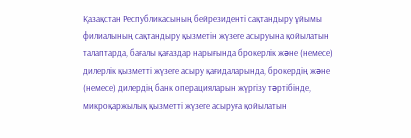Қазақстан Республикасының бейрезиденті сақтандыру ұйымы филиалының сақтандыру қызметін жүзеге асыруына қойылатын талаптарда, бағалы қағаздар нарығында брокерлік жəне (немесе) дилерлік қызметті жүзеге асыру қағидаларында, брокердің жəне (немесе) дилердің банк операцияларын жүргізу тəртібінде, микроқаржылық қызметті жүзеге асыруға қойылатын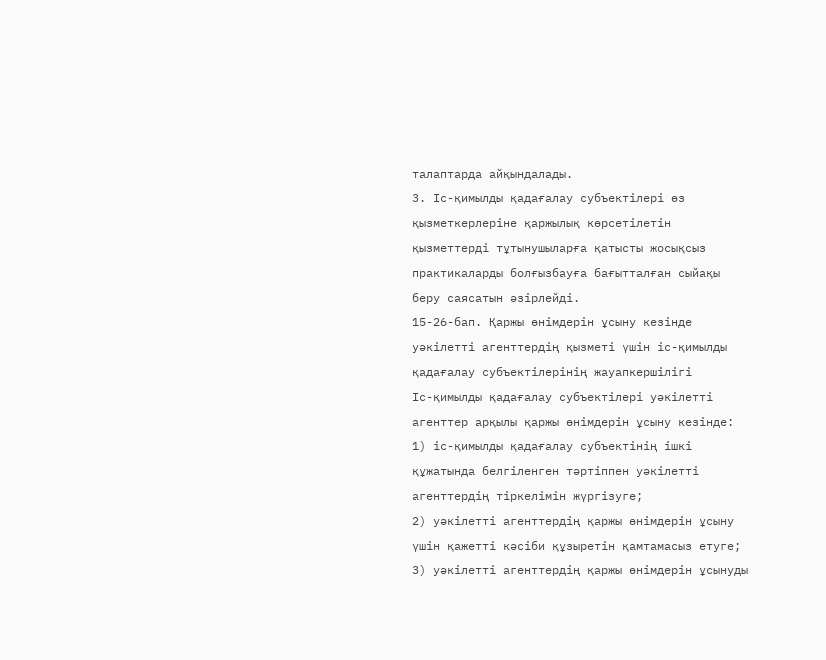талаптарда айқындалады.
3. Іс-қимылды қадағалау субъектілері өз қызметкерлеріне қаржылық көрсетілетін қызметтерді тұтынушыларға қатысты жосықсыз практикаларды болғызбауға бағытталған сыйақы беру саясатын əзірлейді.
15-26-бап. Қаржы өнімдерін ұсыну кезінде уəкілетті агенттердің қызметі үшін іс-қимылды қадағалау субъектілерінің жауапкершілігі
Іс-қимылды қадағалау субъектілері уəкілетті агенттер арқылы қаржы өнімдерін ұсыну кезінде:
1) іс-қимылды қадағалау субъектінің ішкі құжатында белгіленген тəртіппен уəкілетті агенттердің тіркелімін жүргізуге;
2) уəкілетті агенттердің қаржы өнімдерін ұсыну үшін қажетті кəсіби құзыретін қамтамасыз етуге;
3) уəкілетті агенттердің қаржы өнімдерін ұсынуды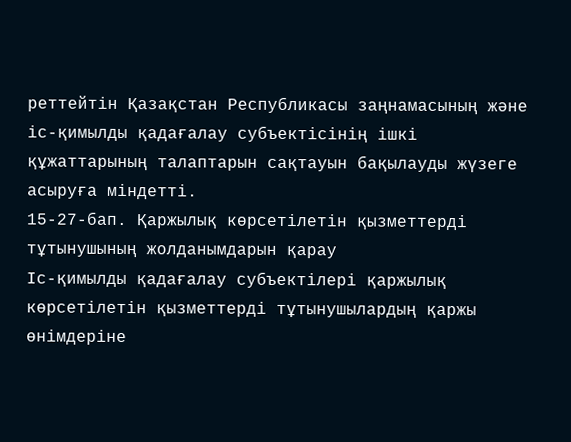реттейтін Қазақстан Республикасы заңнамасының жəне іс-қимылды қадағалау субъектісінің ішкі құжаттарының талаптарын сақтауын бақылауды жүзеге асыруға міндетті.
15-27-бап. Қаржылық көрсетілетін қызметтерді тұтынушының жолданымдарын қарау
Іс-қимылды қадағалау субъектілері қаржылық көрсетілетін қызметтерді тұтынушылардың қаржы өнімдеріне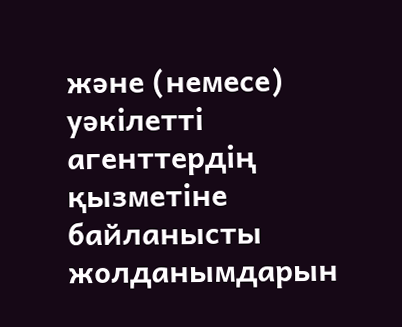жəне (немесе) уəкілетті агенттердің қызметіне байланысты жолданымдарын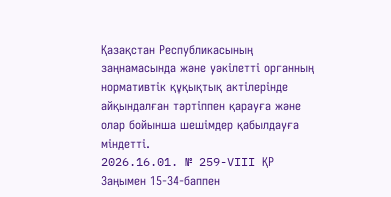Қазақстан Республикасының заңнамасында жəне уəкілетті органның нормативтік құқықтық актілерінде айқындалған тəртіппен қарауға жəне олар бойынша шешімдер қабылдауға міндетті.
2026.16.01. № 259-VIII ҚР Заңымен 15-34-баппен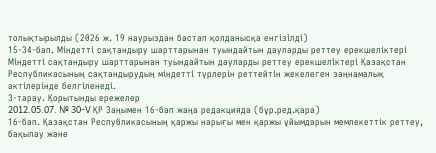толықтырылды (2026 ж. 19 наурыздан бастап қолданысқа енгізілді)
15-34-бап. Міндетті сақтандыру шарттарынан туындайтын дауларды реттеу ерекшеліктері
Міндетті сақтандыру шарттарынан туындайтын дауларды реттеу ерекшеліктері Қазақстан Республикасының сақтандырудың міндетті түрлерін реттейтін жекелеген заңнамалық актілерінде белгіленеді.
3-тарау. Қорытынды ережелер
2012.05.07. № 30-V ҚР Заңымен 16-бап жаңа редакцияда (бұр.ред.қара)
16-бап. Қазақстан Республикасының қаржы нарығы мен қаржы ұйымдарын мемлекеттiк реттеу, бақылау және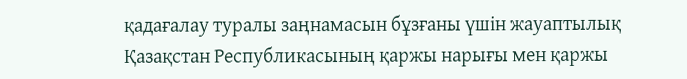қадағалау туралы заңнамасын бұзғаны үшін жауаптылық
Қазақстан Республикасының қаржы нарығы мен қаржы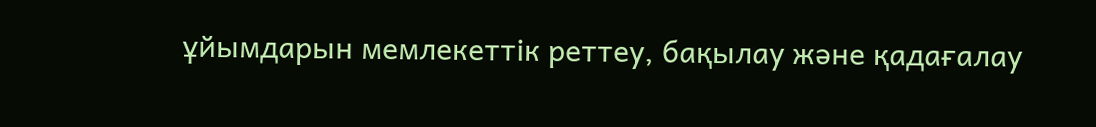ұйымдарын мемлекеттiк реттеу, бақылау және қадағалау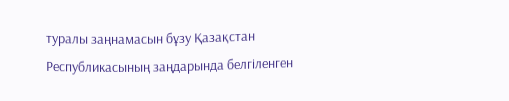туралы заңнамасын бұзу Қазақстан Республикасының заңдарында белгiленген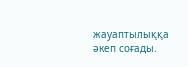жауаптылыққа әкеп соғады.